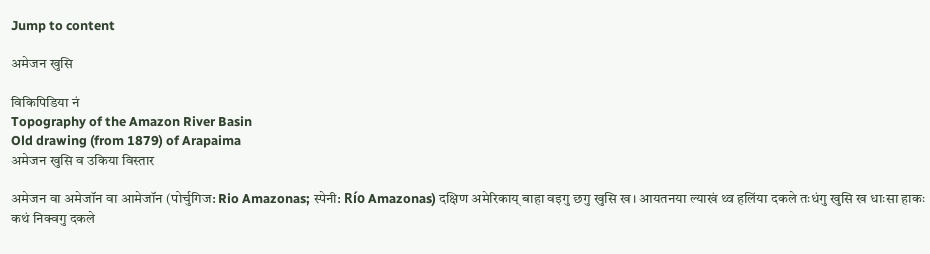Jump to content

अमेजन खुसि

विकिपिडिया नं
Topography of the Amazon River Basin
Old drawing (from 1879) of Arapaima
अमेजन खुसि व उकिया विस्तार

अमेजन वा अमेजॉन वा आमेजॉन (पोर्चुगिज: Rio Amazonas; स्पेनी: Río Amazonas) दक्षिण अमेरिकाय् बाहा वइगु छगु खुसि ख। आयतनया ल्याखं थ्व हलिंया दकले तःधंगु खुसि ख धाःसा हाकः कथं निक्वगु दकले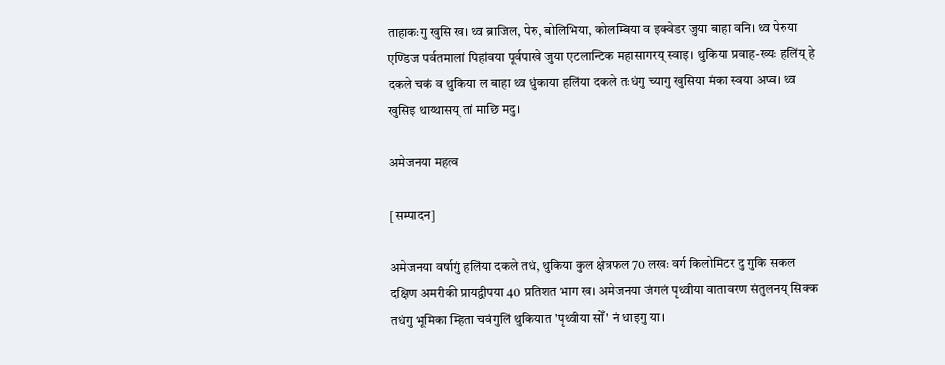ताहाकःगु खुसि ख। थ्व ब्राजिल, पेरु, बोलिभिया, कोलम्बिया व इक्वेडर जुया बाहा वनि। थ्व पेरुया एण्डिज पर्वतमालां पिहांवया पूर्वपाखे जुया एटलान्टिक महासागरय् स्वाइ। थुकिया प्रवाह-ख्यः हलिंय् हे दकले चकं व थुकिया ल बाहा थ्व धुंकाया हलिंया दकले तःधंगु च्यागु खुसिया मंका स्वया अप्व। थ्व खुसिइ थाय्थासय् तां माछि मदु।

अमेजनया महत्व

[सम्पादन]

अमेजनया वर्षागुं हलिंया दकले तधं, थुकिया कुल क्षेत्रफल 70 लखः वर्ग किलोमिटर दु गुकि सकल दक्षिण अमरीकी प्रायद्वीपया 40 प्रतिशत भाग ख। अमेजनया जंगलं पृथ्वीया वातावरण संतुलनय् सिक्क तधंगु भूमिका म्हिता चवंगुलिं थुकियात 'पृथ्वीया सोँ' नं धाइगु या।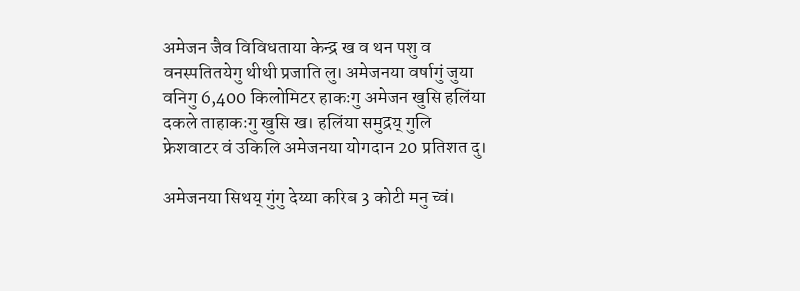अमेजन जैव विविधताया केन्द्र ख व थन पशु व वनस्पतितयेगु थीथी प्रजाति लु। अमेजनया वर्षागुं जुया वनिगु 6,400 किलोमिटर हाकःगु अमेजन खुसि हलिंया दकले ताहाकःगु खुसि ख। हलिंया समुद्रय् गुलि फ्रेशवाटर वं उकिलि अमेजनया योगदान 20 प्रतिशत दु।

अमेजनया सिथय् गुंगु देय्या करिब 3 कोटी मनु च्वं।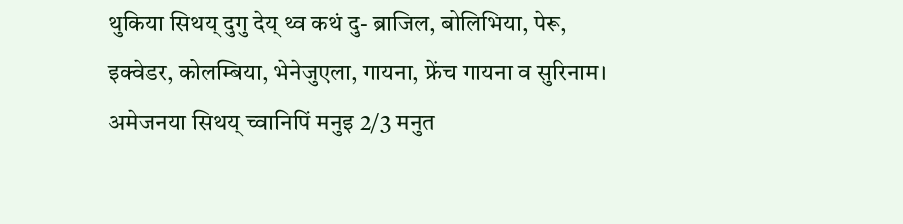थुकिया सिथय् दुगु देय् थ्व कथं दु- ब्राजिल, बोलिभिया, पेरू, इक्वेडर, कोलम्बिया, भेनेजुएला, गायना, फ्रेंच गायना व सुरिनाम। अमेजनया सिथय् च्वानिपिं मनुइ 2/3 मनुत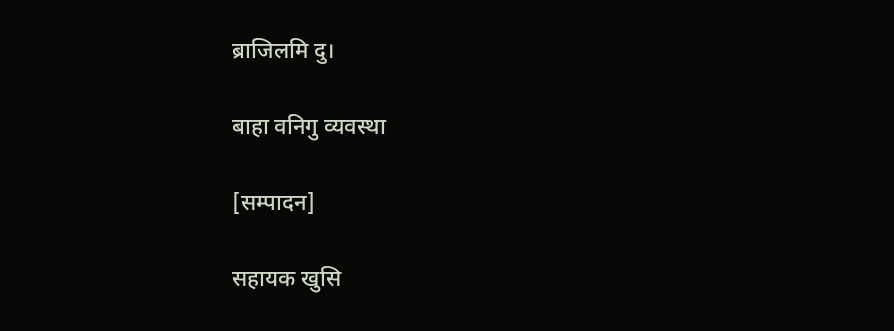ब्राजिलमि दु।

बाहा वनिगु व्यवस्था

[सम्पादन]

सहायक खुसि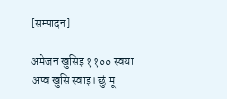[सम्पादन]

अमेजन खुसिइ ११०० स्वया अप्व खुसि स्वाइ। छुं मू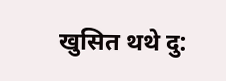खुसित थथे दु: